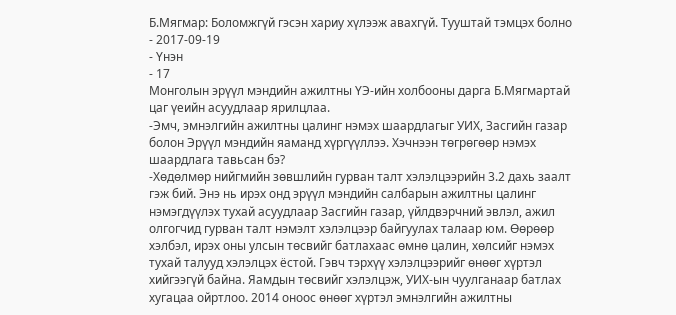Б.Мягмар: Боломжгүй гэсэн хариу хүлээж авахгүй. Тууштай тэмцэх болно
- 2017-09-19
- Үнэн
- 17
Монголын эрүүл мэндийн ажилтны ҮЭ-ийн холбооны дарга Б.Мягмартай цаг үеийн асуудлаар ярилцлаа.
-Эмч, эмнэлгийн ажилтны цалинг нэмэх шаардлагыг УИХ, Засгийн газар болон Эрүүл мэндийн яаманд хүргүүллээ. Хэчнээн төгрөгөөр нэмэх шаардлага тавьсан бэ?
-Хөдөлмөр нийгмийн зөвшлийн гурван талт хэлэлцээрийн 3.2 дахь заалт гэж бий. Энэ нь ирэх онд эрүүл мэндийн салбарын ажилтны цалинг нэмэгдүүлэх тухай асуудлаар Засгийн газар, үйлдвэрчний эвлэл, ажил олгогчид гурван талт нэмэлт хэлэлцээр байгуулах талаар юм. Өөрөөр хэлбэл, ирэх оны улсын төсвийг батлахаас өмнө цалин, хөлсийг нэмэх тухай талууд хэлэлцэх ёстой. Гэвч тэрхүү хэлэлцээрийг өнөөг хүртэл хийгээгүй байна. Яамдын төсвийг хэлэлцэж, УИХ-ын чуулганаар батлах хугацаа ойртлоо. 2014 оноос өнөөг хүртэл эмнэлгийн ажилтны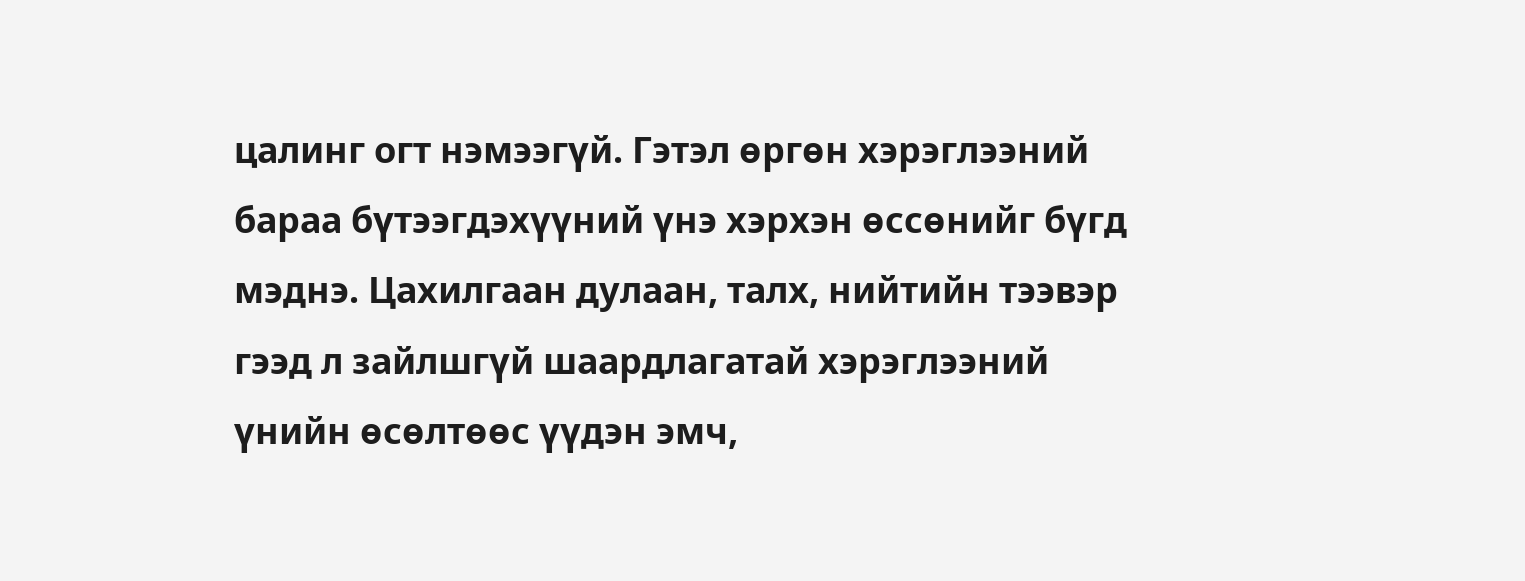цалинг огт нэмээгүй. Гэтэл өргөн хэрэглээний бараа бүтээгдэхүүний үнэ хэрхэн өссөнийг бүгд мэднэ. Цахилгаан дулаан, талх, нийтийн тээвэр гээд л зайлшгүй шаардлагатай хэрэглээний үнийн өсөлтөөс үүдэн эмч,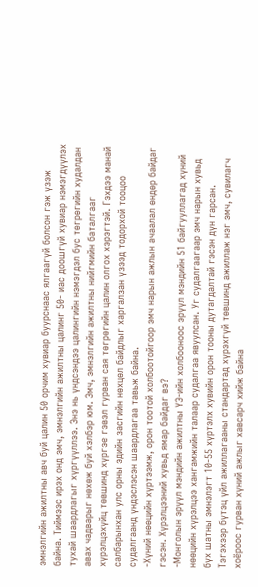эмнэлгийн ажилтны авч буй цалин 50 орчим хувиар буурснаас ялгаагүй болсон гэж үзэж байна. Тиймээс ирэх онд эмч, эмнэлгийн ажилтны цалинг 50- иас доошгүй хувиар нэмэгдүүлэх тухай шаардлагыг хүргүүллээ. Энэ нь үндсэндээ цалингийн нэмэгдэл бус төгрөгийн худалдан авах чадварыг нөхөж буй хэлбэр юм. Эмч, эмнэлгийн ажилтны нийгмийн баталгааг хүрэлцэхүйц төвшинд хүргэе гэвэл гурван сая төгрөгийн цалин олгох хэрэгтэй. Гэхдээ манай салбарынхан улс орны эдийн засгийн нөхцөл байдлыг харгалзан үзээд тодорхой тооцоо судалгаанд үндэслэсэн шаардлагаа тавьж байна.
-Хүний нөөцийн хүртээмж, орон тоотой холбоотойгоор эмч нарын ажлын ачаалал өндөр байдаг гэсэн. Хүрэлцээний хувьд ямар байдаг вэ?
-Монголын эрүүл мэндийн ажилтны ҮЭ-ийн холбооноос эрүүл мэндийн 51 байгууллагад хүний нөөцийн хүрэлцээ хангамжийн талаар судалгаа явуулсан. Уг судалгаагаар эмч нарын хувьд бүх шатны эмнэлэгт 10-55 хүртэлх хувийн орон тооны дутагдалтай гэсэн дүн гарсан. Тэгэхээр бүтэц үйл ажиллагааны стандартад хүрэхгүй төвшинд ажиллаж нэг эмч, сувилагч хоёроос гурван хүний ажлыг хавсарч хийж байна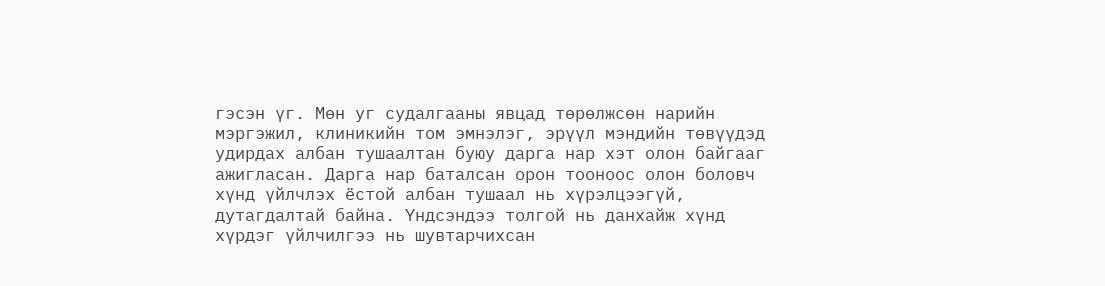гэсэн үг. Мөн уг судалгааны явцад төрөлжсөн нарийн мэргэжил, клиникийн том эмнэлэг, эрүүл мэндийн төвүүдэд удирдах албан тушаалтан буюу дарга нар хэт олон байгааг ажигласан. Дарга нар баталсан орон тооноос олон боловч хүнд үйлчлэх ёстой албан тушаал нь хүрэлцээгүй, дутагдалтай байна. Үндсэндээ толгой нь данхайж хүнд хүрдэг үйлчилгээ нь шувтарчихсан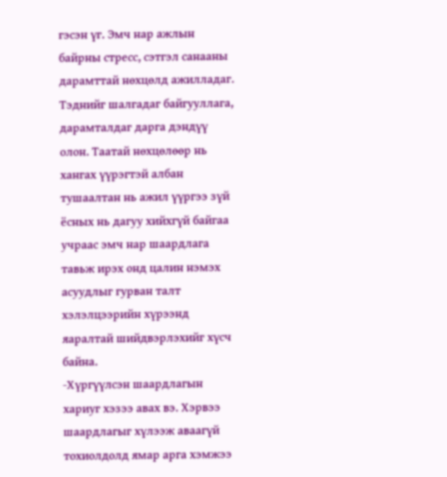гэсэн үг. Эмч нар ажлын байрны стресс, сэтгэл санааны дарамттай нөхцөлд ажилладаг. Тэднийг шалгадаг байгууллага, дарамталдаг дарга дэндүү олон. Таатай нөхцөлөөр нь хангах үүрэгтэй албан тушаалтан нь ажил үүргээ зүй ёсных нь дагуу хийхгүй байгаа учраас эмч нар шаардлага тавьж ирэх онд цалин нэмэх асуудлыг гурван талт хэлэлцээрийн хүрээнд яаралтай шийдвэрлэхийг хүсч байна.
-Хүргүүлсэн шаардлагын хариуг хэзээ авах вэ. Хэрвээ шаардлагыг хүлээж аваагүй тохиолдолд ямар арга хэмжээ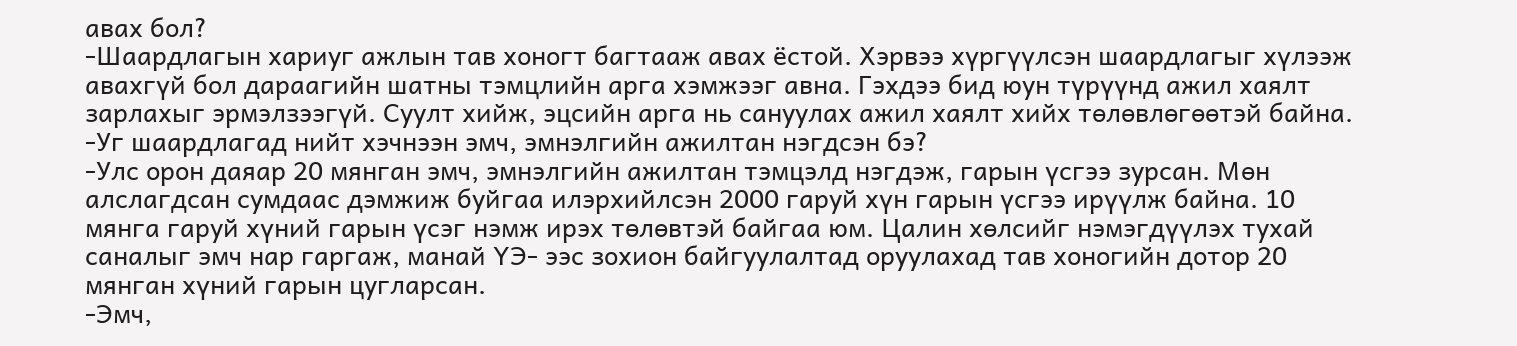авах бол?
-Шаардлагын хариуг ажлын тав хоногт багтааж авах ёстой. Хэрвээ хүргүүлсэн шаардлагыг хүлээж авахгүй бол дараагийн шатны тэмцлийн арга хэмжээг авна. Гэхдээ бид юун түрүүнд ажил хаялт зарлахыг эрмэлзээгүй. Суулт хийж, эцсийн арга нь сануулах ажил хаялт хийх төлөвлөгөөтэй байна.
-Уг шаардлагад нийт хэчнээн эмч, эмнэлгийн ажилтан нэгдсэн бэ?
-Улс орон даяар 20 мянган эмч, эмнэлгийн ажилтан тэмцэлд нэгдэж, гарын үсгээ зурсан. Мөн алслагдсан сумдаас дэмжиж буйгаа илэрхийлсэн 2000 гаруй хүн гарын үсгээ ирүүлж байна. 10 мянга гаруй хүний гарын үсэг нэмж ирэх төлөвтэй байгаа юм. Цалин хөлсийг нэмэгдүүлэх тухай саналыг эмч нар гаргаж, манай ҮЭ- ээс зохион байгуулалтад оруулахад тав хоногийн дотор 20 мянган хүний гарын цугларсан.
-Эмч,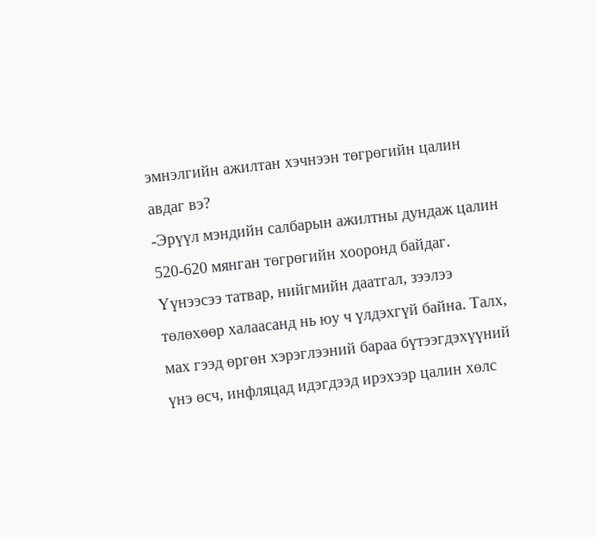эмнэлгийн ажилтан хэчнээн төгрөгийн цалин авдаг вэ?
-Эрүүл мэндийн салбарын ажилтны дундаж цалин 520-620 мянган төгрөгийн хооронд байдаг. Үүнээсээ татвар, нийгмийн даатгал, зээлээ төлөхөөр халаасанд нь юу ч үлдэхгүй байна. Талх, мах гээд өргөн хэрэглээний бараа бүтээгдэхүүний үнэ өсч, инфляцад идэгдээд ирэхээр цалин хөлс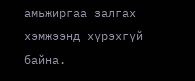амьжиргаа залгах хэмжээнд хүрэхгүй байна.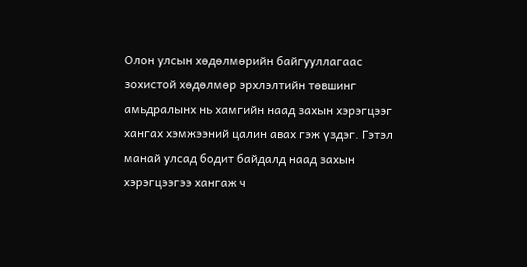Олон улсын хөдөлмөрийн байгууллагаас зохистой хөдөлмөр эрхлэлтийн төвшинг амьдралынх нь хамгийн наад захын хэрэгцээг хангах хэмжээний цалин авах гэж үздэг. Гэтэл манай улсад бодит байдалд наад захын хэрэгцээгээ хангаж ч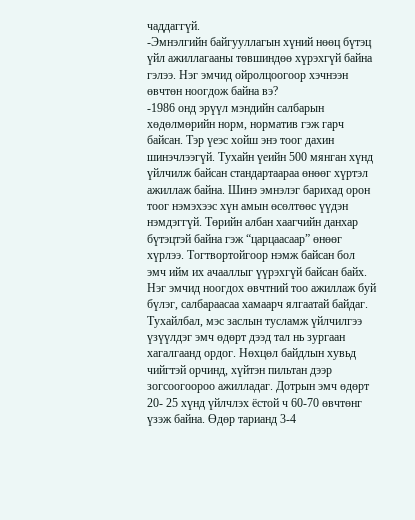чаддаггүй.
-Эмнэлгийн байгууллагын хүний нөөц бүтэц үйл ажиллагааны төвшиндөө хүрэхгүй байна гэлээ. Нэг эмчид ойролцоогоор хэчнээн өвчтөн ноогдож байна вэ?
-1986 онд эрүүл мэндийн салбарын хөдөлмөрийн норм, норматив гэж гарч байсан. Тэр үеэс хойш энэ тоог дахин шинэчлээгүй. Тухайн үеийн 500 мянган хүнд үйлчилж байсан стандартаараа өнөөг хүртэл ажиллаж байна. Шинэ эмнэлэг барихад орон тоог нэмэхээс хүн амын өсөлтөөс үүдэн нэмдэггүй. Төрийн албан хаагчийн данхар бүтэцтэй байна гэж “царцаасаар” өнөөг хүрлээ. Тогтвортойгоор нэмж байсан бол эмч ийм их ачааллыг үүрэхгүй байсан байх. Нэг эмчид ноогдох өвчтний тоо ажиллаж буй бүлэг, салбараасаа хамаарч ялгаатай байдаг. Тухайлбал, мэс заслын тусламж үйлчилгээ үзүүлдэг эмч өдөрт дээд тал нь зургаан хагалгаанд ордог. Нөхцөл байдлын хувьд чийгтэй орчинд, хүйтэн пильтан дээр зогсоогоороо ажилладаг. Дотрын эмч өдөрт 20- 25 хүнд үйлчлэх ёстой ч 60-70 өвчтөнг үзэж байна. Өдөр тарианд 3-4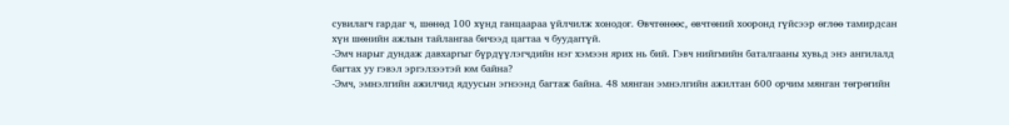сувилагч гардаг ч, шөнөд 100 хүнд ганцаараа үйлчилж хонодог. Өвчтөнөөс, өвчтөний хооронд гүйсээр өглөө тамирдсан хүн шөнийн ажлын тайлангаа бичээд цагтаа ч буудаггүй.
-Эмч нарыг дундаж давхаргыг бүрдүүлэгчдийн нэг хэмээн ярих нь бий. Гэвч нийгмийн баталгааны хувьд энэ ангилалд багтах уу гэвэл эргэлзээтэй юм байна?
-Эмч, эмнэлгийн ажилчид ядуусын эгнээнд багтаж байна. 48 мянган эмнэлгийн ажилтан 600 орчим мянган төгрөгийн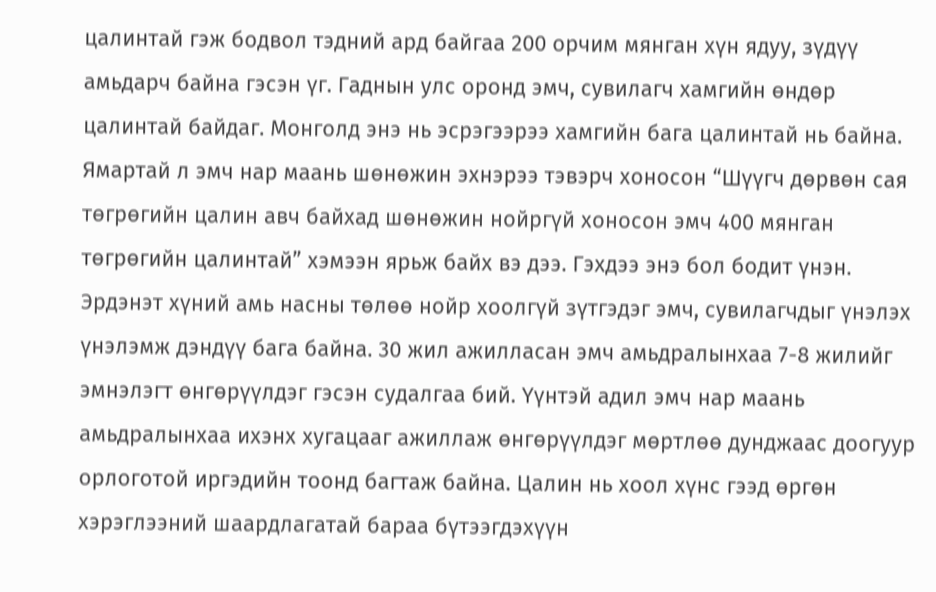цалинтай гэж бодвол тэдний ард байгаа 200 орчим мянган хүн ядуу, зүдүү амьдарч байна гэсэн үг. Гаднын улс оронд эмч, сувилагч хамгийн өндөр цалинтай байдаг. Монголд энэ нь эсрэгээрээ хамгийн бага цалинтай нь байна. Ямартай л эмч нар маань шөнөжин эхнэрээ тэвэрч хоносон “Шүүгч дөрвөн сая төгрөгийн цалин авч байхад шөнөжин нойргүй хоносон эмч 400 мянган төгрөгийн цалинтай” хэмээн ярьж байх вэ дээ. Гэхдээ энэ бол бодит үнэн. Эрдэнэт хүний амь насны төлөө нойр хоолгүй зүтгэдэг эмч, сувилагчдыг үнэлэх үнэлэмж дэндүү бага байна. 30 жил ажилласан эмч амьдралынхаа 7-8 жилийг эмнэлэгт өнгөрүүлдэг гэсэн судалгаа бий. Үүнтэй адил эмч нар маань амьдралынхаа ихэнх хугацааг ажиллаж өнгөрүүлдэг мөртлөө дунджаас доогуур орлоготой иргэдийн тоонд багтаж байна. Цалин нь хоол хүнс гээд өргөн хэрэглээний шаардлагатай бараа бүтээгдэхүүн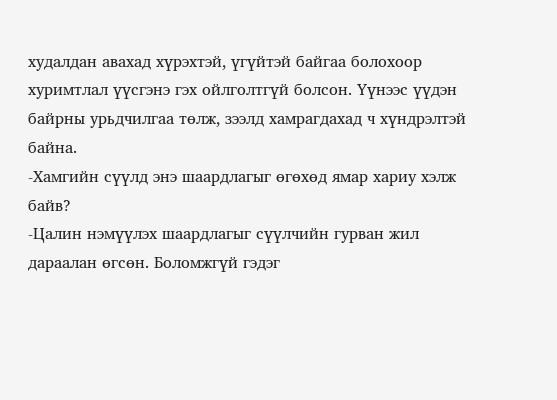худалдан авахад хүрэхтэй, үгүйтэй байгаа болохоор хуримтлал үүсгэнэ гэх ойлголтгүй болсон. Үүнээс үүдэн байрны урьдчилгаа төлж, зээлд хамрагдахад ч хүндрэлтэй байна.
-Хамгийн сүүлд энэ шаардлагыг өгөхөд ямар хариу хэлж байв?
-Цалин нэмүүлэх шаардлагыг сүүлчийн гурван жил дараалан өгсөн. Боломжгүй гэдэг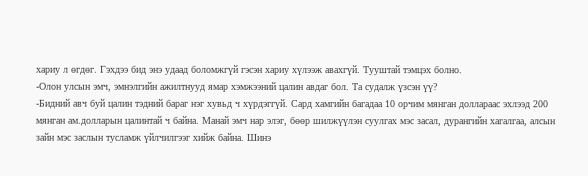хариу л өгдөг. Гэхдээ бид энэ удаад боломжгүй гэсэн хариу хүлээж авахгүй. Тууштай тэмцэх болно.
-Олон улсын эмч, эмнэлгийн ажилтнууд ямар хэмжээний цалин авдаг бол. Та судалж үзсэн үү?
-Бидний авч буй цалин тэдний бараг нэг хувьд ч хүрдэггүй. Сард хамгийн багадаа 10 орчим мянган доллараас эхлээд 200 мянган ам.долларын цалинтай ч байна. Манай эмч нар элэг, бөөр шилжүүлэн суулгах мэс засал, дурангийн хагалгаа, алсын зайн мэс заслын тусламж үйлчилгээг хийж байна. Шинэ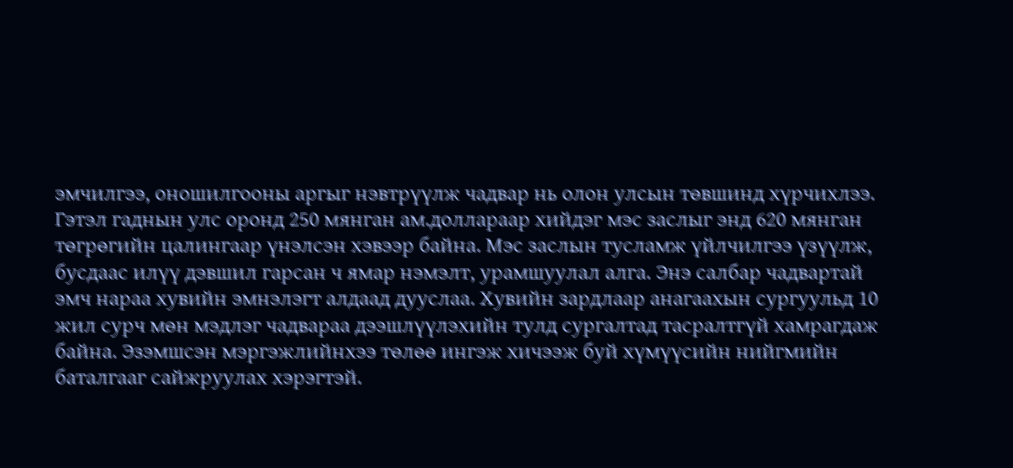эмчилгээ, оношилгооны аргыг нэвтрүүлж чадвар нь олон улсын төвшинд хүрчихлээ. Гэтэл гаднын улс оронд 250 мянган ам.доллараар хийдэг мэс заслыг энд 620 мянган төгрөгийн цалингаар үнэлсэн хэвээр байна. Мэс заслын тусламж үйлчилгээ үзүүлж, бусдаас илүү дэвшил гарсан ч ямар нэмэлт, урамшуулал алга. Энэ салбар чадвартай эмч нараа хувийн эмнэлэгт алдаад дууслаа. Хувийн зардлаар анагаахын сургуульд 10 жил сурч мөн мэдлэг чадвараа дээшлүүлэхийн тулд сургалтад тасралтгүй хамрагдаж байна. Эзэмшсэн мэргэжлийнхээ төлөө ингэж хичээж буй хүмүүсийн нийгмийн баталгааг сайжруулах хэрэгтэй.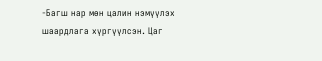-Багш нар мөн цалин нэмүүлэх шаардлага хүргүүлсэн. Цаг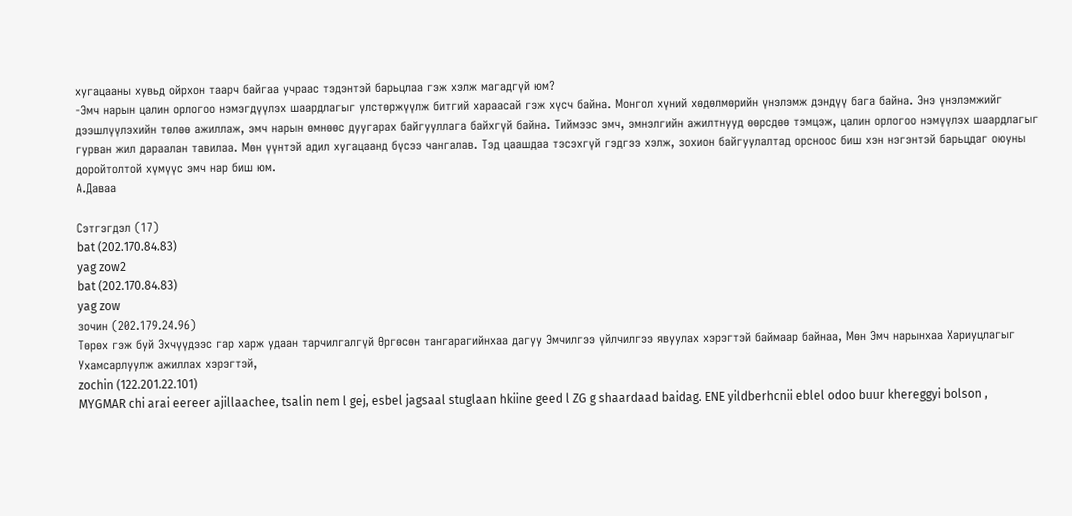хугацааны хувьд ойрхон таарч байгаа учраас тэдэнтэй барьцлаа гэж хэлж магадгүй юм?
-Эмч нарын цалин орлогоо нэмэгдүүлэх шаардлагыг улстөржүүлж битгий хараасай гэж хүсч байна. Монгол хүний хөдөлмөрийн үнэлэмж дэндүү бага байна. Энэ үнэлэмжийг дээшлүүлэхийн төлөө ажиллаж, эмч нарын өмнөөс дуугарах байгууллага байхгүй байна. Тиймээс эмч, эмнэлгийн ажилтнууд өөрсдөө тэмцэж, цалин орлогоо нэмүүлэх шаардлагыг гурван жил дараалан тавилаа. Мөн үүнтэй адил хугацаанд бүсээ чангалав. Тэд цаашдаа тэсэхгүй гэдгээ хэлж, зохион байгуулалтад орсноос биш хэн нэгэнтэй барьцдаг оюуны доройтолтой хүмүүс эмч нар биш юм.
А.Даваа

Сэтгэгдэл (17)
bat (202.170.84.83)
yag zow2
bat (202.170.84.83)
yag zow
зочин (202.179.24.96)
Төрөх гэж буй Эхчүүдээс гар харж удаан тарчилгалгүй Өргөсөн тангарагийнхаа дагуу Эмчилгээ үйлчилгээ явуулах хэрэгтэй баймаар байнаа, Мөн Эмч нарынхаа Хариуцлагыг Ухамсарлуулж ажиллах хэрэгтэй,
zochin (122.201.22.101)
MYGMAR chi arai eereer ajillaachee, tsalin nem l gej, esbel jagsaal stuglaan hkiine geed l ZG g shaardaad baidag. ENE yildberhcnii eblel odoo buur khereggyi bolson ,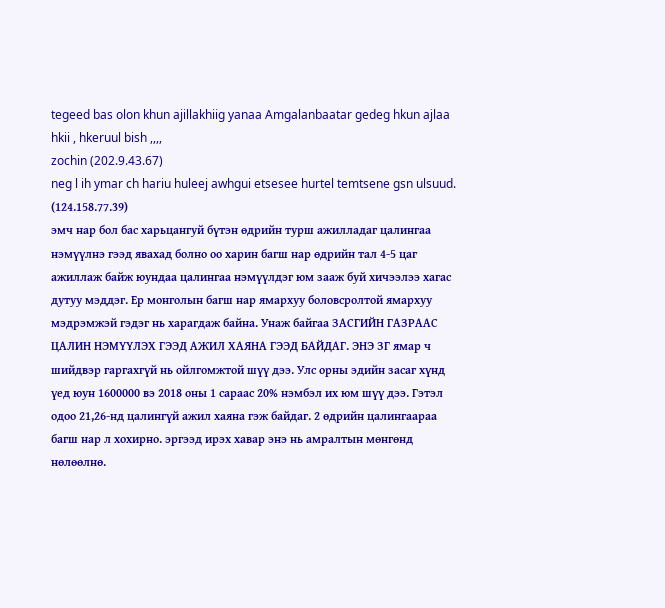tegeed bas olon khun ajillakhiig yanaa Amgalanbaatar gedeg hkun ajlaa hkii , hkeruul bish ,,,,
zochin (202.9.43.67)
neg l ih ymar ch hariu huleej awhgui etsesee hurtel temtsene gsn ulsuud.
(124.158.77.39)
эмч нар бол бас харьцангуй бүтэн өдрийн турш ажилладаг цалингаа нэмүүлнэ гээд явахад болно оо харин багш нар өдрийн тал 4-5 цаг ажиллаж байж юундаа цалингаа нэмүүлдэг юм зааж буй хичээлээ хагас дутуу мэддэг. Ер монголын багш нар ямархуу боловсролтой ямархуу мэдрэмжэй гэдэг нь харагдаж байна. Унаж байгаа ЗАСГИЙН ГАЗРААС ЦАЛИН НЭМҮҮЛЭХ ГЭЭД АЖИЛ ХАЯНА ГЭЭД БАЙДАГ. ЭНЭ ЗГ ямар ч шийдвэр гаргахгүй нь ойлгомжтой шүү дээ. Улс орны эдийн засаг хүнд үед юун 1600000 вэ 2018 оны 1 сараас 20% нэмбэл их юм шүү дээ. Гэтэл одоо 21,26-нд цалингүй ажил хаяна гэж байдаг. 2 өдрийн цалингаараа багш нар л хохирно. эргээд ирэх хавар энэ нь амралтын мөнгөнд нөлөөлнө.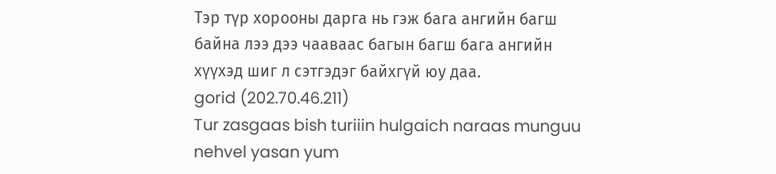Тэр түр хорооны дарга нь гэж бага ангийн багш байна лээ дээ чааваас багын багш бага ангийн хүүхэд шиг л сэтгэдэг байхгүй юу даа.
gorid (202.70.46.211)
Tur zasgaas bish turiiin hulgaich naraas munguu nehvel yasan yum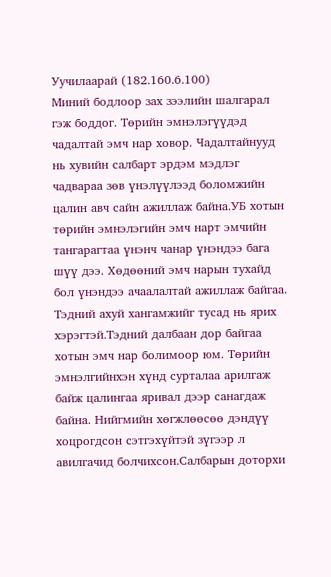Уучилаарай (182.160.6.100)
Миний бодлоор зах зээлийн шалгарал гэж боддог. Төрийн эмнэлэгүүдэд чадалтай эмч нар ховор. Чадалтайнууд нь хувийн салбарт эрдэм мэдлэг чадвараа зөв үнэлүүлээд боломжийн цалин авч сайн ажиллаж байна.УБ хотын төрийн эмнэлэгийн эмч нарт эмчийн тангарагтаа үнэнч чанар үнэндээ бага шүү дээ. Хөдөөний эмч нарын тухайд бол үнэндээ ачаалалтай ажиллаж байгаа. Тэдний ахуй хангамжийг тусад нь ярих хэрэгтэй.Тэдний далбаан дор байгаа хотын эмч нар болимоор юм. Төрийн эмнэлгийнхэн хүнд сурталаа арилгаж байж цалингаа яривал дээр санагдаж байна. Нийгмийн хөгжлөөсөө дэндүү хоцрогдсон сэтгэхүйтэй зүгээр л авилгачид болчихсон.Салбарын доторхи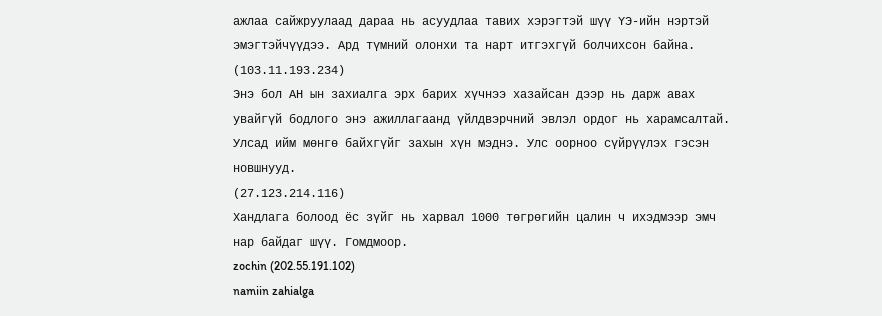ажлаа сайжруулаад дараа нь асуудлаа тавих хэрэгтэй шүү ҮЭ-ийн нэртэй эмэгтэйчүүдээ. Ард түмний олонхи та нарт итгэхгүй болчихсон байна.
(103.11.193.234)
Энэ бол АН ын захиалга эрх барих хүчнээ хазайсан дээр нь дарж авах увайгүй бодлого энэ ажиллагаанд үйлдвэрчний эвлэл ордог нь харамсалтай. Улсад ийм мөнгө байхгүйг захын хүн мэднэ. Улс оорноо сүйрүүлэх гэсэн новшнууд.
(27.123.214.116)
Хандлага болоод ёс зүйг нь харвал 1000 төгрөгийн цалин ч ихэдмээр эмч нар байдаг шүү. Гомдмоор.
zochin (202.55.191.102)
namiin zahialga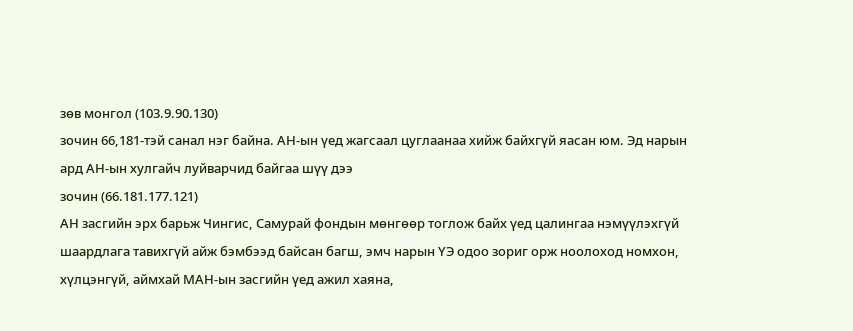зөв монгол (103.9.90.130)
зочин 66,181-тэй санал нэг байна. АН-ын үед жагсаал цуглаанаа хийж байхгүй яасан юм. Эд нарын ард АН-ын хулгайч луйварчид байгаа шүү дээ
зочин (66.181.177.121)
АН засгийн эрх барьж Чингис, Самурай фондын мөнгөөр тоглож байх үед цалингаа нэмүүлэхгүй шаардлага тавихгүй айж бэмбээд байсан багш, эмч нарын ҮЭ одоо зориг орж ноолоход номхон, хүлцэнгүй, аймхай МАН-ын засгийн үед ажил хаяна,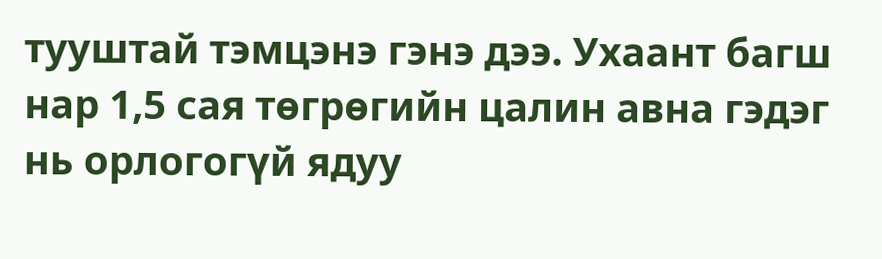тууштай тэмцэнэ гэнэ дээ. Ухаант багш нар 1,5 сая төгрөгийн цалин авна гэдэг нь орлогогүй ядуу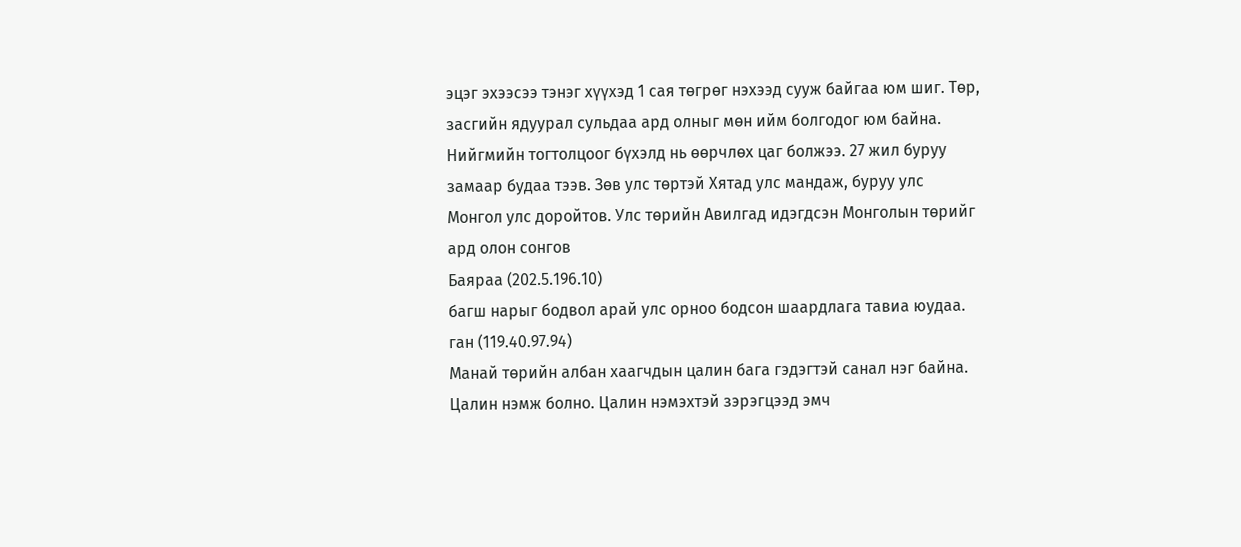эцэг эхээсээ тэнэг хүүхэд 1 сая төгрөг нэхээд сууж байгаа юм шиг. Төр, засгийн ядуурал сульдаа ард олныг мөн ийм болгодог юм байна. Нийгмийн тогтолцоог бүхэлд нь өөрчлөх цаг болжээ. 27 жил буруу замаар будаа тээв. Зөв улс төртэй Хятад улс мандаж, буруу улс Монгол улс доройтов. Улс төрийн Авилгад идэгдсэн Монголын төрийг ард олон сонгов
Баяраа (202.5.196.10)
багш нарыг бодвол арай улс орноо бодсон шаардлага тавиа юудаа.
ган (119.40.97.94)
Манай төрийн албан хаагчдын цалин бага гэдэгтэй санал нэг байна. Цалин нэмж болно. Цалин нэмэхтэй зэрэгцээд эмч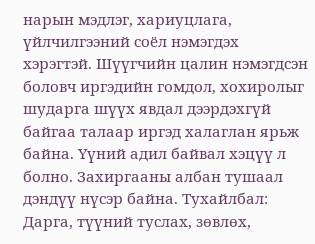нарын мэдлэг, хариуцлага, үйлчилгээний соёл нэмэгдэх хэрэгтэй. Шүүгчийн цалин нэмэгдсэн боловч иргэдийн гомдол, хохиролыг шударга шүүх явдал дээрдэхгүй байгаа талаар иргэд халаглан ярьж байна. Үүний адил байвал хэцүү л болно. Захиргааны албан тушаал дэндүү нүсэр байна. Тухайлбал: Дарга, түүний туслах, зөвлөх,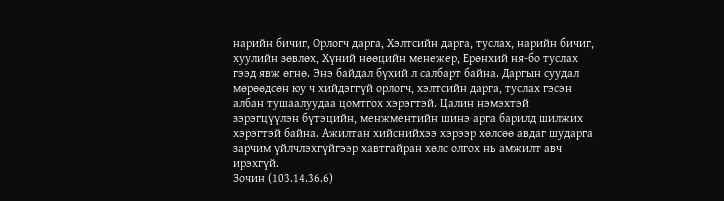нарийн бичиг, Орлогч дарга, Хэлтсийн дарга, туслах, нарийн бичиг, хуулийн зөвлөх, Хүний нөөцийн менежер, Ерөнхий ня-бо туслах гээд явж өгнө. Энэ байдал бүхий л салбарт байна. Даргын суудал мөрөөдсөн юу ч хийдэггүй орлогч, хэлтсийн дарга, туслах гэсэн албан тушаалуудаа цомтгох хэрэгтэй. Цалин нэмэхтэй зэрэгцүүлэн бүтэцийн, менжментийн шинэ арга барилд шилжих хэрэгтэй байна. Ажилтан хийснийхээ хэрээр хөлсөө авдаг шударга зарчим үйлчлэхгүйгээр хавтгайран хөлс олгох нь амжилт авч ирэхгүй.
Зочин (103.14.36.6)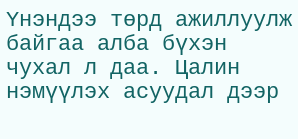Үнэндээ төрд ажиллуулж байгаа алба бүхэн чухал л даа. Цалин нэмүүлэх асуудал дээр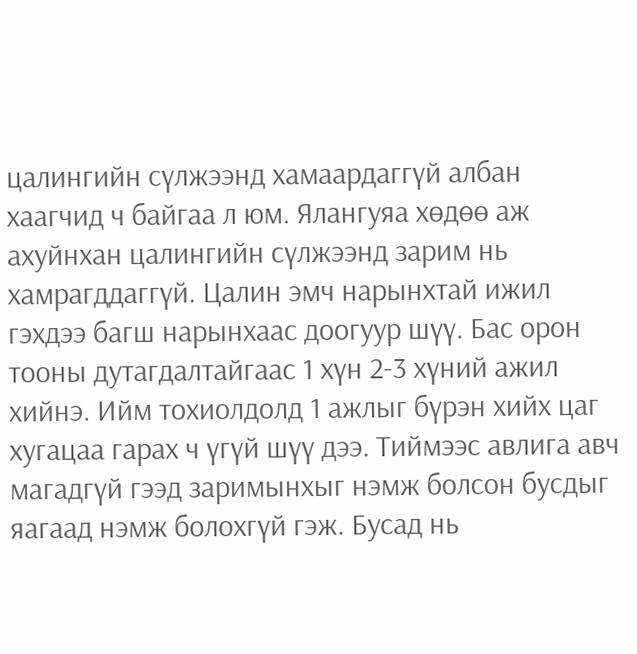цалингийн сүлжээнд хамаардаггүй албан хаагчид ч байгаа л юм. Ялангуяа хөдөө аж ахуйнхан цалингийн сүлжээнд зарим нь хамрагддаггүй. Цалин эмч нарынхтай ижил гэхдээ багш нарынхаас доогуур шүү. Бас орон тооны дутагдалтайгаас 1 хүн 2-3 хүний ажил хийнэ. Ийм тохиолдолд 1 ажлыг бүрэн хийх цаг хугацаа гарах ч үгүй шүү дээ. Тиймээс авлига авч магадгүй гээд заримынхыг нэмж болсон бусдыг яагаад нэмж болохгүй гэж. Бусад нь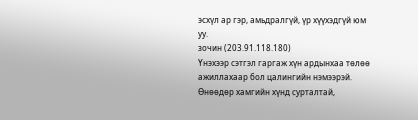эсхүл ар гэр, амьдралгүй, үр хүүхэдгүй юм уу.
зочин (203.91.118.180)
Үнэхээр сэтгэл гаргаж хүн ардынхаа төлөө ажиллахаар бол цалингийн нэмээрэй. Өнөөдөр хамгийн хүнд сурталтай,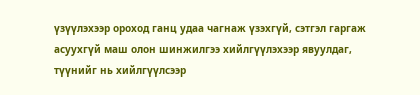үзүүлэхээр ороход ганц удаа чагнаж үзэхгүй, сэтгэл гаргаж асуухгүй маш олон шинжилгээ хийлгүүлэхээр явуулдаг, түүнийг нь хийлгүүлсээр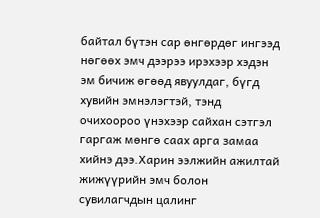байтал бүтэн сар өнгөрдөг ингээд нөгөөх эмч дээрээ ирэхээр хэдэн эм бичиж өгөөд явуулдаг, бүгд хувийн эмнэлэгтэй, тэнд очихоороо үнэхээр сайхан сэтгэл гаргаж мөнгө саах арга замаа хийнэ дээ.Харин ээлжийн ажилтай жижүүрийн эмч болон сувилагчдын цалинг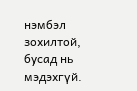нэмбэл зохилтой, бусад нь мэдэхгүй.